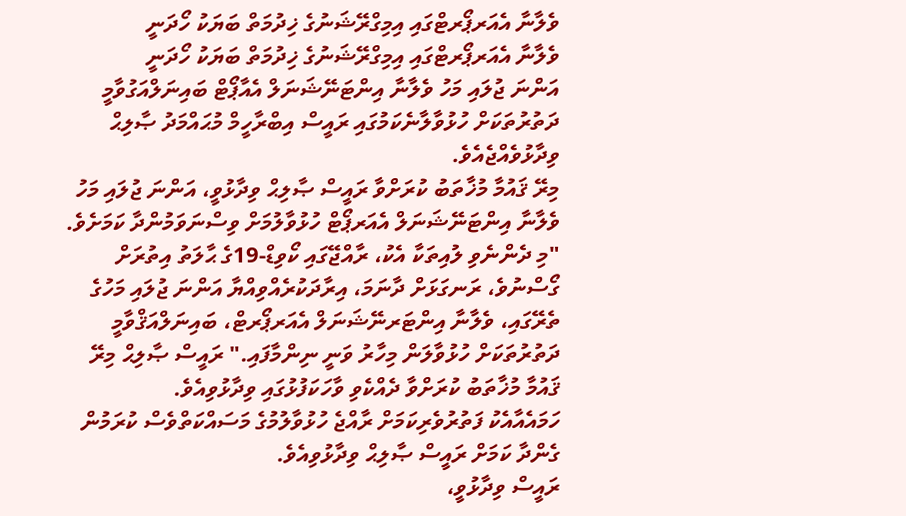ވެލާނާ އެއަރޕޯރޓްގައި އިމިގްރޭޝަނުގެ ޚިދުމަތް ބަޔަކު ހޯދަނީ
ވެލާނާ އެއަރޕޯރޓްގައި އިމިގްރޭޝަނުގެ ޚިދުމަތް ބަޔަކު ހޯދަނީ
އަންނަ ޖުލައި މަހު ވެލާނާ އިންޓަނޭޝަނަލް އެއާޕޯޓް ބައިނަލްއަގުވާމީ ދަތުރުތަކަށް ހުޅުވާލާނެކަމުގައި ރައީސް އިބްރާހީމް މުޙައްމަދު ޞާލިޙް ވިދާޅުވެއްޖެއެވެ.
މިރޭ ޤައުމާ މުޚާތަބު ކުރަށްވާ ރައީސް ޞާލިޙް ވިދާޅުވީ، އަންނަ ޖުލައި މަހު ވެލާނާ އިންޓަނޭޝަނަލް އެއަރޕޯޓް ހުޅުވާލުމަށް ވިސްނަވަމުންދާ ކަމަށެވެ.
"މި ދެންނެވި ލުއިތަކާ އެކު، ރާއްޖޭގައި ކޯވިޑް-19ގެ ޙާލަތު އިތުރަށް ގޯސްނުވެ، ރަނގަޅަށް ދާނަމަ، އިރާދަކުރެއްވިއްޔާ އަންނަ ޖުލައި މަހުގެ ތެރޭގައި، ވެލާނާ އިންޓަރނޭޝަނަލް އެއަރޕޯރޓް، ބައިނަލްއަޤްވާމީ ދަތުރުތަކަށް ހުޅުވާލަން މިހާރު ވަނީ ނިންމާފައި." ރައީސް ޞާލިޙް މިރޭ ޤައުމާ މުޚާތަބު ކުރަށްވާ ދެއްކެވި ވާހަކަފުޅުގައި ވިދާޅުވިއެވެ.
ހަމައެއާއެކު ފަތުރުވެރިކަމަށް ރާއްޖެ ހުޅުވާލުމުގެ މަސައްކަތްވެސް ކުރަމުން ގެންދާ ކަމަށް ރައީސް ޞާލިޙް ވިދާޅުވިއެވެ.
ރައީސް ވިދާޅުވީ،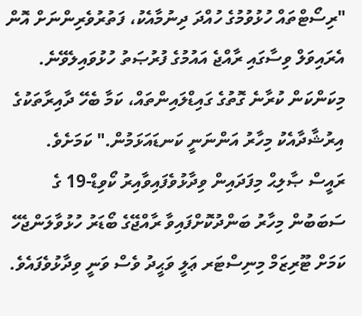"ރިސޯޓްތައް ހުޅުވުމުގެ ހުއްދަ ދިނުމާއެކު، ފަތުރުވެރިންނަށް އޮން އެރައިވަލް ވިސާގައި ރާއްޖެ އައުމުގެ ފުރުޞަތު ހުޅުވައިލެވޭނެ. މިކަންކަން ކުރާނެ ގޮތުގެ ގައިޑްލައިންތައް، ކަމާ ބެހޭ ދާއިރާތަކުގެ އިރުޝާދާއެކު މިހާރު އަންނަނީ ކަނޑައަޅަމުން." ކަމަށެވެ.
ރައީސް ޞާލިޙް މިފަދައިން ވިދާޅުވެފައިވާއިރު ކޯވިޑް-19 ގެ ސަބަބުން މިހާރު ބަންދުކޮށްފައިވާ ރާއްޖޭގެ ބޯޑަރު ހުޅުވާލަންޖެހޭ ކަމަށް ޓޫރިޒަމް މިނިސްޓަރ ޢަލީ ވަޙީދު ވެސް ވަނީ ވިދާޅުވެފައެވެ.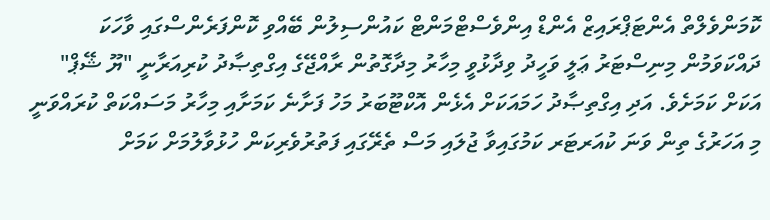ކޮމަންވެލްތް އެންޓަޕްރައިޒް އެންޑް އިންވެސްޓްމަންޓް ކައުންސިލުން ބޭއްވި ކޮންފަރެންސްގައި ވާހަކަ ދައްކަވަމުން މިނިސްޓަރު ޢަލީ ވަހީދު ވިދާޅުވީ މިހާރު މިދާގޮތުން ރާއްޖޭގެ އިގްތިޞާދު ކުރިއަރާނީ "ޔޫ ޝޭޕް" އަކަށް ކަމަށެވެ. އަދި އިގްތިޞާދު ހަމައަކަށް އެޅެން އޮކްޓޫބަރު މަހު ފަށާނެ ކަމަށާއި މިހާރު މަސައްކަތް ކުރައްވަނީ މި އަހަރުގެ ތިން ވަނަ ކުއަރޓަރ ކަމުގައިވާ ޖުލައި މަސް ތެރޭގައި ފަތުރުވެރިކަން ހުޅުވާލުމަށް ކަމަށް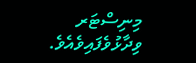މިނިސްޓަރ ވިދާޅުވެފައިވެއެވެ.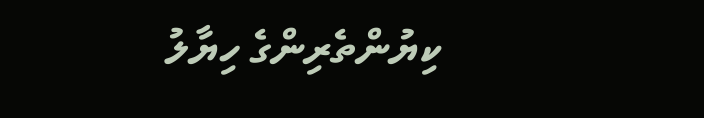ކިޔުންތެރިންގެ ހިޔާލު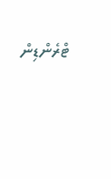ޓްރެންޑިން